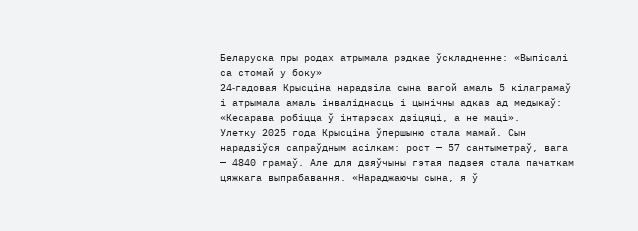Беларуска пры родах атрымала рэдкае ўскладненне: «Выпісалі са стомай у боку»
24‑гадовая Крысціна нарадзіла сына вагой амаль 5 кілаграмаў і атрымала амаль інваліднасць і цынічны адказ ад медыкаў: «Кесарава робіцца ў інтарэсах дзіцяці, а не маці».
Улетку 2025 года Крысціна ўпершыню стала мамай. Сын нарадзіўся сапраўдным асілкам: рост — 57 сантыметраў, вага — 4840 грамаў. Але для дзяўчыны гэтая падзея стала пачаткам цяжкага выпрабавання. «Нараджаючы сына, я ў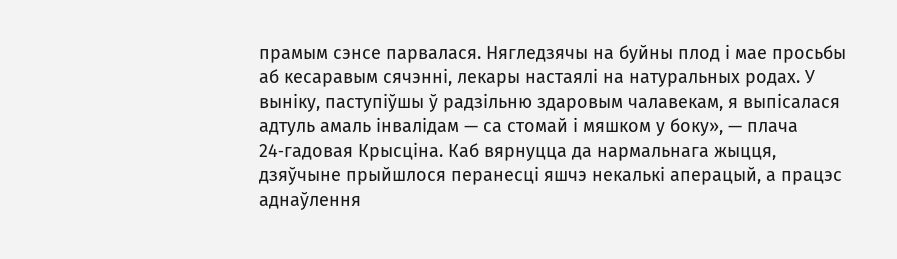прамым сэнсе парвалася. Нягледзячы на буйны плод і мае просьбы аб кесаравым сячэнні, лекары настаялі на натуральных родах. У выніку, паступіўшы ў радзільню здаровым чалавекам, я выпісалася адтуль амаль інвалідам — са стомай і мяшком у боку», — плача 24‑гадовая Крысціна. Каб вярнуцца да нармальнага жыцця, дзяўчыне прыйшлося перанесці яшчэ некалькі аперацый, а працэс аднаўлення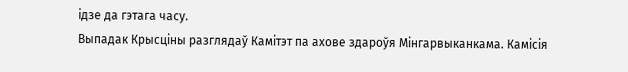ідзе да гэтага часу.
Выпадак Крысціны разглядаў Камітэт па ахове здароўя Мінгарвыканкама. Камісія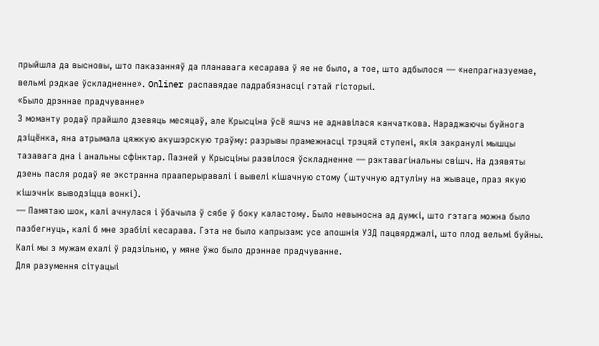прыйшла да высновы, што паказанняў да планавага кесарава ў яе не было, а тое, што адбылося — «непрагназуемае, вельмі рэдкае ўскладненне». Onliner распавядае падрабязнасці гэтай гісторыі.
«Было дрэннае прадчуванне»
З моманту родаў прайшло дзевяць месяцаў, але Крысціна ўсё яшчэ не аднавілася канчаткова. Нараджаючы буйнога дзіцёнка, яна атрымала цяжкую акушэрскую траўму: разрывы прамежнасці трэцяй ступені, якія закранулі мышцы тазавага дна і анальны сфінктар. Пазней у Крысціны развілося ўскладненне — рэктавагінальны свішч. На дзявяты дзень пасля родаў яе экстранна прааперыравалі і вывелі кішачную стому (штучную адтуліну на жываце, праз якую кішэчнік выводзіцца вонкі).
— Памятаю шок, калі ачнулася і ўбачыла ў сябе ў боку каластому. Было невыносна ад думкі, што гэтага можна было пазбегнуць, калі б мне зрабілі кесарава. Гэта не было капрызам: усе апошнія УЗД пацвярджалі, што плод вельмі буйны. Калі мы з мужам ехалі ў радзільню, у мяне ўжо было дрэннае прадчуванне.
Для разумення сітуацыі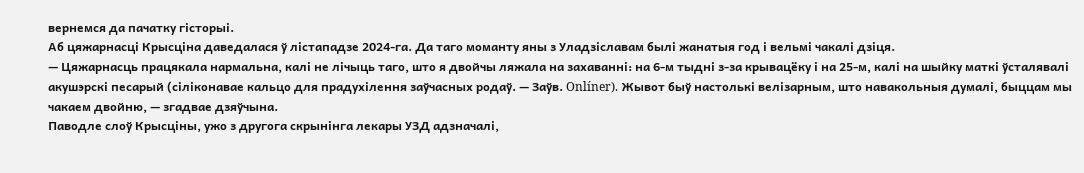вернемся да пачатку гісторыі.
Аб цяжарнасці Крысціна даведалася ў лістападзе 2024-га. Да таго моманту яны з Уладзіславам былі жанатыя год і вельмі чакалі дзіця.
— Цяжарнасць працякала нармальна, калі не лічыць таго, што я двойчы ляжала на захаванні: на 6‑м тыдні з-за крывацёку і на 25-м, калі на шыйку маткі ўсталявалі акушэрскі песарый (сіліконавае кальцо для прадухілення заўчасных родаў. — Заўв. Onlíner). Жывот быў настолькі велізарным, што навакольныя думалі, быццам мы чакаем двойню, — згадвае дзяўчына.
Паводле слоў Крысціны, ужо з другога скрынінга лекары УЗД адзначалі,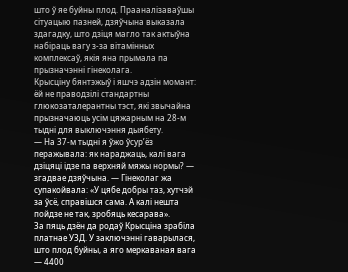што ў яе буйны плод. Прааналізаваўшы сітуацыю пазней, дзяўчына выказала здагадку, што дзіця магло так актыўна набіраць вагу з-за вітамінных комплексаў, якія яна прымала па прызначэнні гінеколага.
Крысціну бянтэжыў і яшчэ адзін момант: ёй не праводзілі стандартны глюкозаталерантны тэст, які звычайна прызначаюць усім цяжарным на 28‑м тыдні для выключэння дыябету.
— На 37‑м тыдні я ўжо ўсур’ёз перажывала: як нараджаць, калі вага дзіцяці ідзе па верхняй мяжы нормы? — згадвае дзяўчына. — Гінеколаг жа супакойвала: «У цябе добры таз, хутчэй за ўсё, справішся сама. А калі нешта пойдзе не так, зробяць кесарава».
За пяць дзён да родаў Крысціна зрабіла платнае УЗД. У заключэнні гаварылася, што плод буйны, а яго меркаваная вага — 4400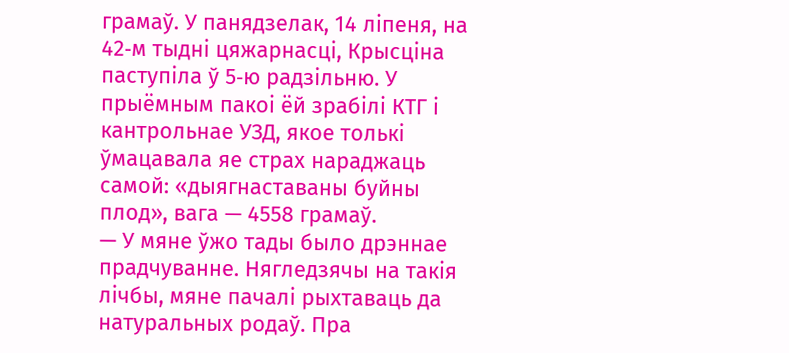грамаў. У панядзелак, 14 ліпеня, на 42‑м тыдні цяжарнасці, Крысціна паступіла ў 5‑ю радзільню. У прыёмным пакоі ёй зрабілі КТГ і кантрольнае УЗД, якое толькі ўмацавала яе страх нараджаць самой: «дыягнаставаны буйны плод», вага — 4558 грамаў.
— У мяне ўжо тады было дрэннае прадчуванне. Нягледзячы на такія лічбы, мяне пачалі рыхтаваць да натуральных родаў. Пра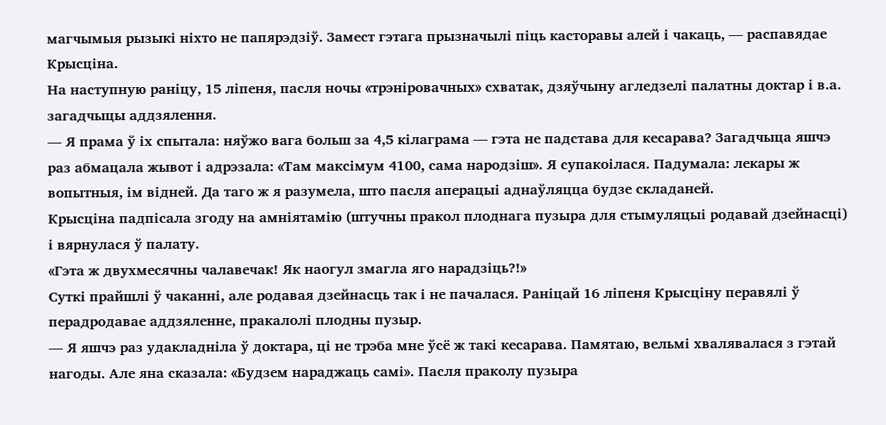магчымыя рызыкі ніхто не папярэдзіў. Замест гэтага прызначылі піць касторавы алей і чакаць, — распавядае Крысціна.
На наступную раніцу, 15 ліпеня, пасля ночы «трэніровачных» схватак, дзяўчыну агледзелі палатны доктар і в.а. загадчыцы аддзялення.
— Я прама ў іх спытала: няўжо вага больш за 4,5 кілаграма — гэта не падстава для кесарава? Загадчыца яшчэ раз абмацала жывот і адрэзала: «Там максімум 4100, сама народзіш». Я супакоілася. Падумала: лекары ж вопытныя, ім відней. Да таго ж я разумела, што пасля аперацыі аднаўляцца будзе складаней.
Крысціна падпісала згоду на амніятамію (штучны пракол плоднага пузыра для стымуляцыі родавай дзейнасці) і вярнулася ў палату.
«Гэта ж двухмесячны чалавечак! Як наогул змагла яго нарадзіць?!»
Суткі прайшлі ў чаканні, але родавая дзейнасць так і не пачалася. Раніцай 16 ліпеня Крысціну перавялі ў перадродавае аддзяленне, пракалолі плодны пузыр.
— Я яшчэ раз удакладніла ў доктара, ці не трэба мне ўсё ж такі кесарава. Памятаю, вельмі хвалявалася з гэтай нагоды. Але яна сказала: «Будзем нараджаць самі». Пасля праколу пузыра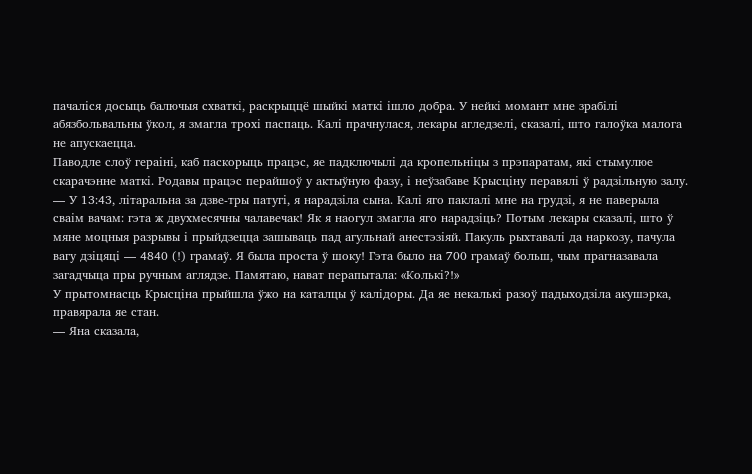пачаліся досыць балючыя схваткі, раскрыццё шыйкі маткі ішло добра. У нейкі момант мне зрабілі абязбольвальны ўкол, я змагла трохі паспаць. Калі прачнулася, лекары агледзелі, сказалі, што галоўка малога не апускаецца.
Паводле слоў гераіні, каб паскорыць працэс, яе падключылі да кропельніцы з прэпаратам, які стымулюе скарачэнне маткі. Родавы працэс перайшоў у актыўную фазу, і неўзабаве Крысціну перавялі ў радзільную залу.
— У 13:43, літаральна за дзве-тры патугі, я нарадзіла сына. Калі яго паклалі мне на грудзі, я не паверыла сваім вачам: гэта ж двухмесячны чалавечак! Як я наогул змагла яго нарадзіць? Потым лекары сказалі, што ў мяне моцныя разрывы і прыйдзецца зашываць пад агульнай анестэзіяй. Пакуль рыхтавалі да наркозу, пачула вагу дзіцяці — 4840 (!) грамаў. Я была проста ў шоку! Гэта было на 700 грамаў больш, чым прагназавала загадчыца пры ручным аглядзе. Памятаю, нават перапытала: «Колькі?!»
У прытомнасць Крысціна прыйшла ўжо на каталцы ў калідоры. Да яе некалькі разоў падыходзіла акушэрка, правярала яе стан.
— Яна сказала,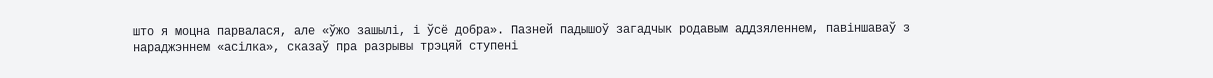што я моцна парвалася, але «ўжо зашылі, і ўсё добра». Пазней падышоў загадчык родавым аддзяленнем, павіншаваў з нараджэннем «асілка», сказаў пра разрывы трэцяй ступені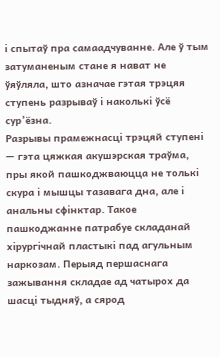і спытаў пра самаадчуванне. Але ў тым затуманеным стане я нават не ўяўляла, што азначае гэтая трэцяя ступень разрываў і наколькі ўсё сур’ёзна.
Разрывы прамежнасці трэцяй ступені — гэта цяжкая акушэрская траўма, пры якой пашкоджваюцца не толькі скура і мышцы тазавага дна, але і анальны сфінктар. Такое пашкоджанне патрабуе складанай хірургічнай пластыкі пад агульным наркозам. Перыяд першаснага зажывання складае ад чатырох да шасці тыдняў, а сярод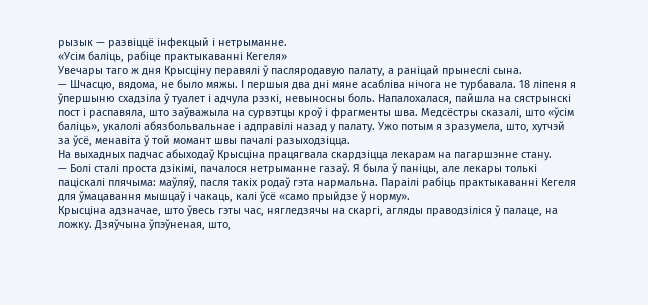рызык — развіццё інфекцый і нетрыманне.
«Усім баліць, рабіце практыкаванні Кегеля»
Увечары таго ж дня Крысціну перавялі ў пасляродавую палату, а раніцай прынеслі сына.
— Шчасцю, вядома, не было мяжы. І першыя два дні мяне асабліва нічога не турбавала. 18 ліпеня я ўпершыню схадзіла ў туалет і адчула рэзкі, невыносны боль. Напалохалася, пайшла на сястрынскі пост і распавяла, што заўважыла на сурвэтцы кроў і фрагменты шва. Медсёстры сказалі, што «ўсім баліць», укалолі абязбольвальнае і адправілі назад у палату. Ужо потым я зразумела, што, хутчэй за ўсё, менавіта ў той момант швы пачалі разыходзіцца.
На выхадных падчас абыходаў Крысціна працягвала скардзіцца лекарам на пагаршэнне стану.
— Болі сталі проста дзікімі, пачалося нетрыманне газаў. Я была ў паніцы, але лекары толькі паціскалі плячыма: маўляў, пасля такіх родаў гэта нармальна. Параілі рабіць практыкаванні Кегеля для ўмацавання мышцаў і чакаць, калі ўсё «само прыйдзе ў норму».
Крысціна адзначае, што ўвесь гэты час, нягледзячы на скаргі, агляды праводзіліся ў палаце, на ложку. Дзяўчына ўпэўненая, што,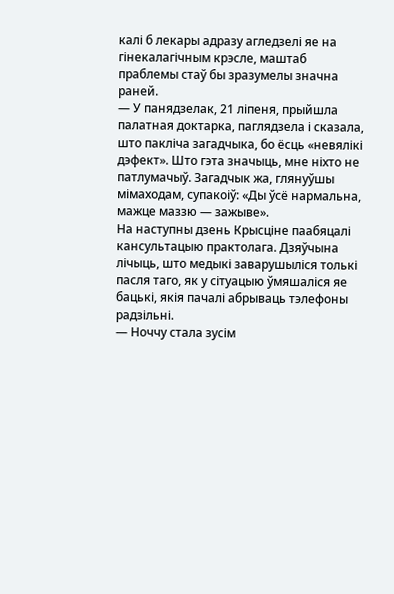калі б лекары адразу агледзелі яе на гінекалагічным крэсле, маштаб праблемы стаў бы зразумелы значна раней.
— У панядзелак, 21 ліпеня, прыйшла палатная доктарка, паглядзела і сказала, што пакліча загадчыка, бо ёсць «невялікі дэфект». Што гэта значыць, мне ніхто не патлумачыў. Загадчык жа, глянуўшы мімаходам, супакоіў: «Ды ўсё нармальна, мажце маззю — зажыве».
На наступны дзень Крысціне паабяцалі кансультацыю практолага. Дзяўчына лічыць, што медыкі заварушыліся толькі пасля таго, як у сітуацыю ўмяшаліся яе бацькі, якія пачалі абрываць тэлефоны радзільні.
— Ноччу стала зусім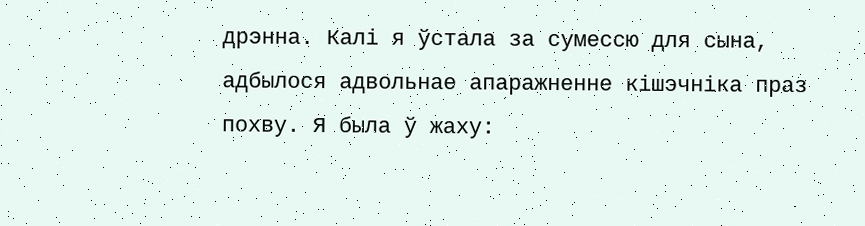дрэнна. Калі я ўстала за сумессю для сына, адбылося адвольнае апаражненне кішэчніка праз похву. Я была ў жаху: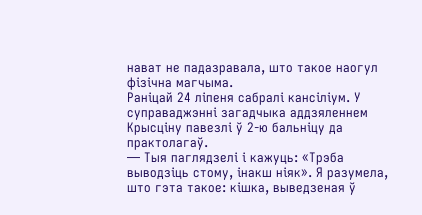нават не падазравала, што такое наогул фізічна магчыма.
Раніцай 24 ліпеня сабралі кансіліум. У суправаджэнні загадчыка аддзяленнем Крысціну павезлі ў 2‑ю бальніцу да практолагаў.
— Тыя паглядзелі і кажуць: «Трэба выводзіць стому, інакш ніяк». Я разумела, што гэта такое: кішка, выведзеная ў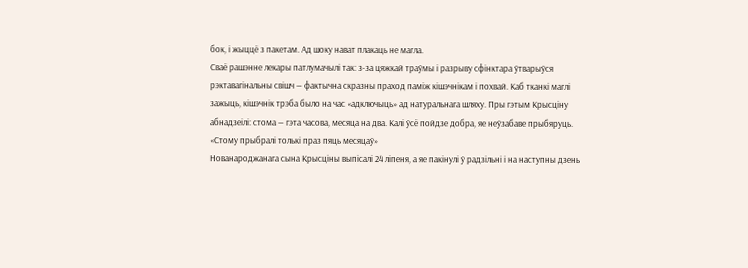бок, і жыццё з пакетам. Ад шоку нават плакаць не магла.
Сваё рашэнне лекары патлумачылі так: з-за цяжкай траўмы і разрыву сфінктара ўтварыўся рэктавагінальны свішч — фактычна скразны праход паміж кішэчнікам і похвай. Каб тканкі маглі зажыць, кішэчнік трэба было на час «адключыць» ад натуральнага шляху. Пры гэтым Крысціну абнадзеілі: стома — гэта часова, месяца на два. Калі ўсё пойдзе добра, яе неўзабаве прыбяруць.
«Стому прыбралі толькі праз пяць месяцаў»
Нованароджанага сына Крысціны выпісалі 24 ліпеня, а яе пакінулі ў радзільні і на наступны дзень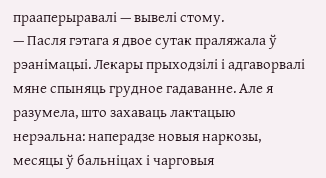прааперыравалі — вывелі стому.
— Пасля гэтага я двое сутак праляжала ў рэанімацыі. Лекары прыходзілі і адгаворвалі мяне спыняць грудное гадаванне. Але я разумела, што захаваць лактацыю нерэальна: наперадзе новыя наркозы, месяцы ў бальніцах і чарговыя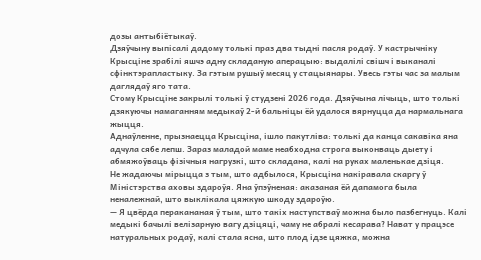дозы антыбіётыкаў.
Дзяўчыну выпісалі дадому толькі праз два тыдні пасля родаў. У кастрычніку Крысціне зрабілі яшчэ адну складаную аперацыю: выдалілі свішч і выканалі сфінктэрапластыку. За гэтым рушыў месяц у стацыянары. Увесь гэты час за малым даглядаў яго тата.
Стому Крысціне закрылі толькі ў студзені 2026 года. Дзяўчына лічыць, што толькі дзякуючы намаганням медыкаў 2‑й бальніцы ёй удалося вярнуцца да нармальнага жыцця.
Аднаўленне, прызнаецца Крысціна, ішло пакутліва: толькі да канца сакавіка яна адчула сябе лепш. Зараз маладой маме неабходна строга выконваць дыету і абмяжоўваць фізічныя нагрузкі, што складана, калі на руках маленькае дзіця.
Не жадаючы мірыцца з тым, што адбылося, Крысціна накіравала скаргу ў Міністэрства аховы здароўя. Яна ўпэўненая: аказаная ёй дапамога была неналежнай, што выклікала цяжкую шкоду здароўю.
— Я цвёрда перакананая ў тым, што такіх наступстваў можна было пазбегнуць. Калі медыкі бачылі велізарную вагу дзіцяці, чаму не абралі кесарава? Нават у працэсе натуральных родаў, калі стала ясна, што плод ідзе цяжка, можна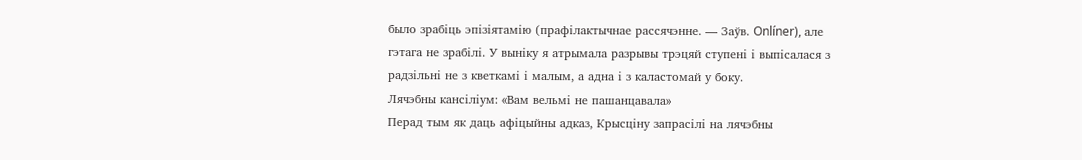было зрабіць эпізіятамію (прафілактычнае рассячэнне. — Заўв. Onlíner), але гэтага не зрабілі. У выніку я атрымала разрывы трэцяй ступені і выпісалася з радзільні не з кветкамі і малым, а адна і з каластомай у боку.
Лячэбны кансіліум: «Вам вельмі не пашанцавала»
Перад тым як даць афіцыйны адказ, Крысціну запрасілі на лячэбны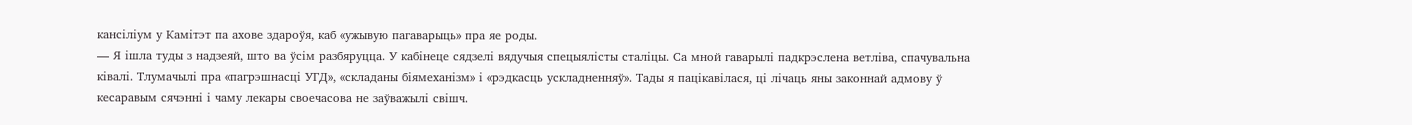кансіліум у Камітэт па ахове здароўя, каб «ужывую пагаварыць» пра яе роды.
— Я ішла туды з надзеяй, што ва ўсім разбяруцца. У кабінеце сядзелі вядучыя спецыялісты сталіцы. Са мной гаварылі падкрэслена ветліва, спачувальна ківалі. Тлумачылі пра «пагрэшнасці УГД», «складаны біямеханізм» і «рэдкасць ускладненняў». Тады я пацікавілася, ці лічаць яны законнай адмову ў кесаравым сячэнні і чаму лекары своечасова не заўважылі свішч.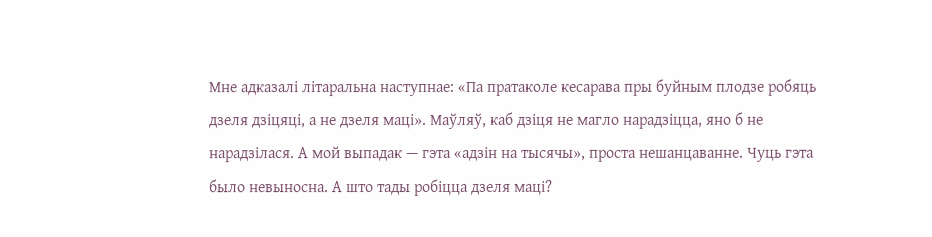Мне адказалі літаральна наступнае: «Па пратаколе кесарава пры буйным плодзе робяць дзеля дзіцяці, а не дзеля маці». Маўляў, каб дзіця не магло нарадзіцца, яно б не нарадзілася. А мой выпадак — гэта «адзін на тысячы», проста нешанцаванне. Чуць гэта было невыносна. А што тады робіцца дзеля маці?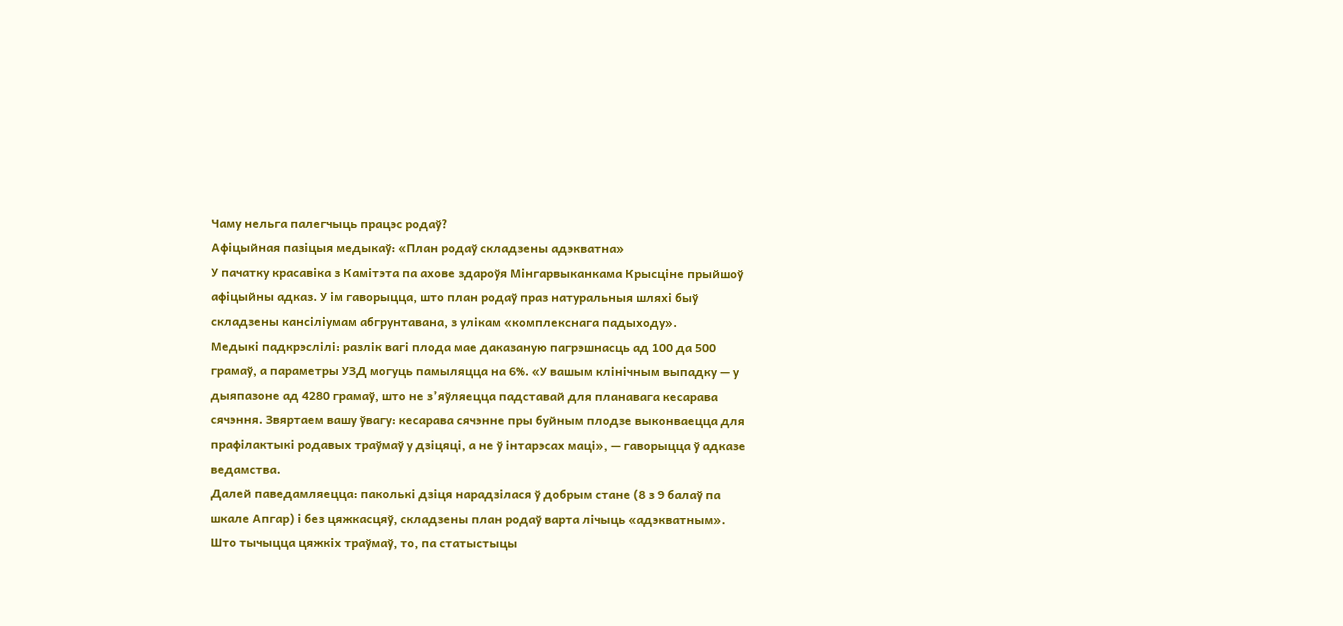Чаму нельга палегчыць працэс родаў?
Афіцыйная пазіцыя медыкаў: «План родаў складзены адэкватна»
У пачатку красавіка з Камітэта па ахове здароўя Мінгарвыканкама Крысціне прыйшоў афіцыйны адказ. У ім гаворыцца, што план родаў праз натуральныя шляхі быў складзены кансіліумам абгрунтавана, з улікам «комплекснага падыходу».
Медыкі падкрэслілі: разлік вагі плода мае даказаную пагрэшнасць ад 100 да 500 грамаў, а параметры УЗД могуць памыляцца на 6%. «У вашым клінічным выпадку — у дыяпазоне ад 4280 грамаў, што не з’яўляецца падставай для планавага кесарава сячэння. Звяртаем вашу ўвагу: кесарава сячэнне пры буйным плодзе выконваецца для прафілактыкі родавых траўмаў у дзіцяці, а не ў інтарэсах маці», — гаворыцца ў адказе ведамства.
Далей паведамляецца: паколькі дзіця нарадзілася ў добрым стане (8 з 9 балаў па шкале Апгар) і без цяжкасцяў, складзены план родаў варта лічыць «адэкватным».
Што тычыцца цяжкіх траўмаў, то, па статыстыцы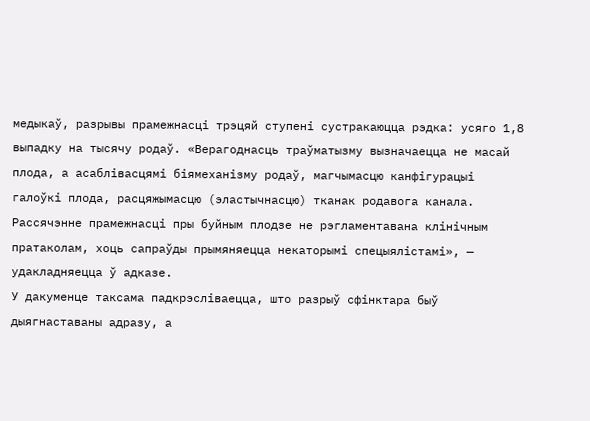медыкаў, разрывы прамежнасці трэцяй ступені сустракаюцца рэдка: усяго 1,8 выпадку на тысячу родаў. «Верагоднасць траўматызму вызначаецца не масай плода, а асаблівасцямі біямеханізму родаў, магчымасцю канфігурацыі галоўкі плода, расцяжымасцю (эластычнасцю) тканак родавога канала. Рассячэнне прамежнасці пры буйным плодзе не рэгламентавана клінічным пратаколам, хоць сапраўды прымяняецца некаторымі спецыялістамі», — удакладняецца ў адказе.
У дакуменце таксама падкрэсліваецца, што разрыў сфінктара быў дыягнаставаны адразу, а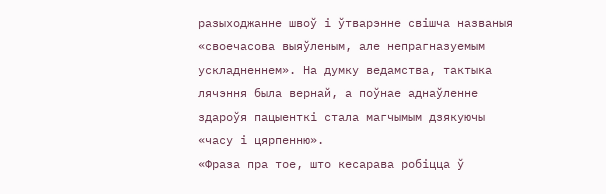разыходжанне швоў і ўтварэнне свішча названыя «своечасова выяўленым, але непрагназуемым ускладненнем». На думку ведамства, тактыка лячэння была вернай, а поўнае аднаўленне здароўя пацыенткі стала магчымым дзякуючы «часу і цярпенню».
«Фраза пра тое, што кесарава робіцца ў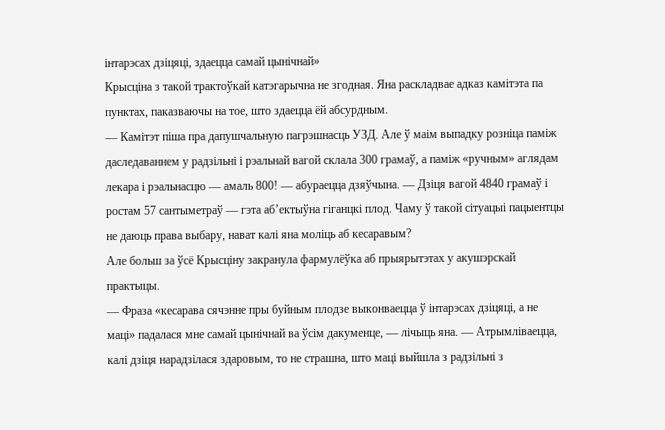інтарэсах дзіцяці, здаецца самай цынічнай»
Крысціна з такой трактоўкай катэгарычна не згодная. Яна раскладвае адказ камітэта па пунктах, паказваючы на тое, што здаецца ёй абсурдным.
— Камітэт піша пра дапушчальную пагрэшнасць УЗД. Але ў маім выпадку розніца паміж даследаваннем у радзільні і рэальнай вагой склала 300 грамаў, а паміж «ручным» аглядам лекара і рэальнасцю — амаль 800! — абураецца дзяўчына. — Дзіця вагой 4840 грамаў і ростам 57 сантыметраў — гэта аб’ектыўна гіганцкі плод. Чаму ў такой сітуацыі пацыентцы не даюць права выбару, нават калі яна моліць аб кесаравым?
Але больш за ўсё Крысціну закранула фармулёўка аб прыярытэтах у акушэрскай практыцы.
— Фраза «кесарава сячэнне пры буйным плодзе выконваецца ў інтарэсах дзіцяці, а не маці» падалася мне самай цынічнай ва ўсім дакуменце, — лічыць яна. — Атрымліваецца, калі дзіця нарадзілася здаровым, то не страшна, што маці выйшла з радзільні з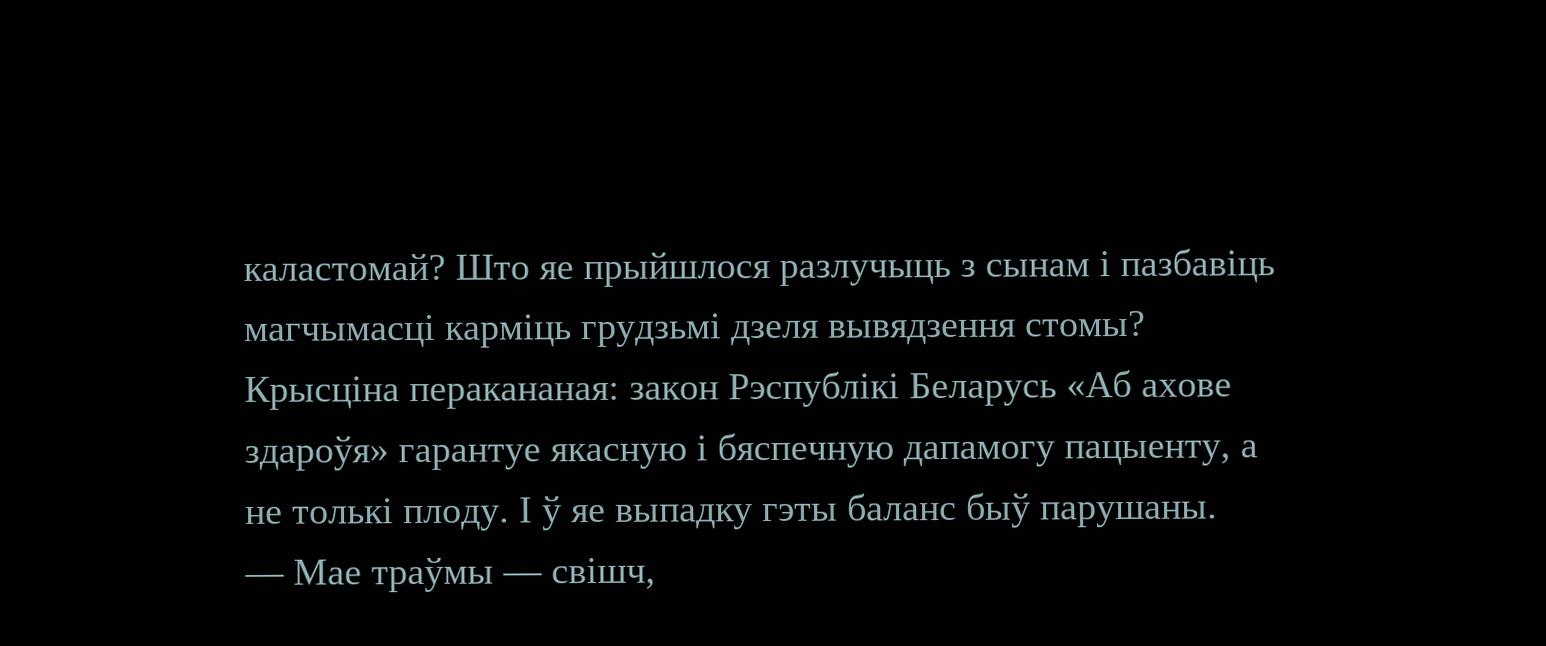каластомай? Што яе прыйшлося разлучыць з сынам і пазбавіць магчымасці карміць грудзьмі дзеля вывядзення стомы?
Крысціна перакананая: закон Рэспублікі Беларусь «Аб ахове здароўя» гарантуе якасную і бяспечную дапамогу пацыенту, а не толькі плоду. І ў яе выпадку гэты баланс быў парушаны.
— Мае траўмы — свішч,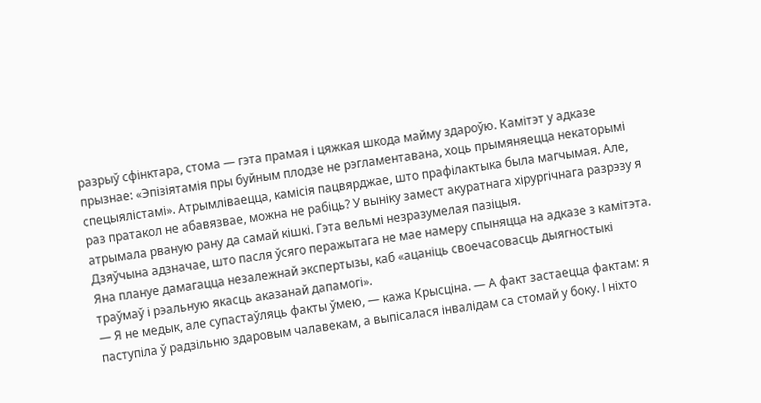разрыў сфінктара, стома — гэта прамая і цяжкая шкода майму здароўю. Камітэт у адказе прызнае: «Эпізіятамія пры буйным плодзе не рэгламентавана, хоць прымяняецца некаторымі спецыялістамі». Атрымліваецца, камісія пацвярджае, што прафілактыка была магчымая. Але, раз пратакол не абавязвае, можна не рабіць? У выніку замест акуратнага хірургічнага разрэзу я атрымала рваную рану да самай кішкі. Гэта вельмі незразумелая пазіцыя.
Дзяўчына адзначае, што пасля ўсяго перажытага не мае намеру спыняцца на адказе з камітэта. Яна плануе дамагацца незалежнай экспертызы, каб «ацаніць своечасовасць дыягностыкі траўмаў і рэальную якасць аказанай дапамогі».
— Я не медык, але супастаўляць факты ўмею, — кажа Крысціна. — А факт застаецца фактам: я паступіла ў радзільню здаровым чалавекам, а выпісалася інвалідам са стомай у боку. І ніхто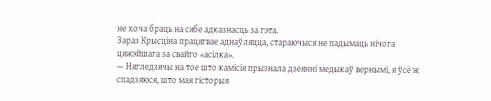не хоча браць на сябе адказнасць за гэта.
Зараз Крысціна працягвае аднаўляцца, стараючыся не падымаць нічога цяжэйшага за свайго «асілка».
— Нягледзячы на тое што камісія прызнала дзеянні медыкаў вернымі, я ўсё ж спадзяюся, што мая гісторыя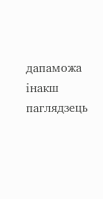дапаможа інакш паглядзець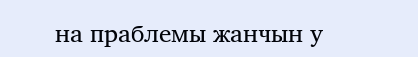на праблемы жанчын у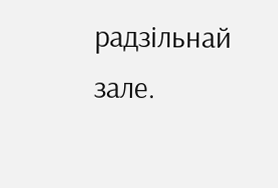радзільнай зале.